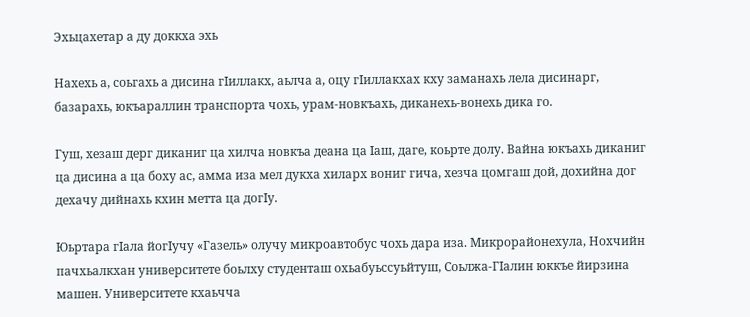Эхьцахетар а ду доккха эхь

Нахехь а, соьгахь а дисина гIиллакх, аьлча а, оцу гIиллакхах кху заманахь лела дисинарг, базарахь, юкъараллин транспорта чохь, урам-новкъахь, диканехь-вонехь дика го.

Гуш, хезаш дерг диканиг ца хилча новкъа деана ца Iаш, даге, коьрте долу. Вайна юкъахь диканиг ца дисина а ца боху ас, амма иза мел дукха хиларх вониг гича, хезча цомгаш дой, дохийна дог дехачу дийнахь кхин метта ца догIу.

Юьртара гIала йогIучу «Газель» олучу микроавтобус чохь дара иза. Микрорайонехула, Нохчийн пачхьалкхан университете боьлху студенташ охьабуьссуьйтуш, Соьлжа-ГIалин юккъе йирзина машен. Университете кхаьчча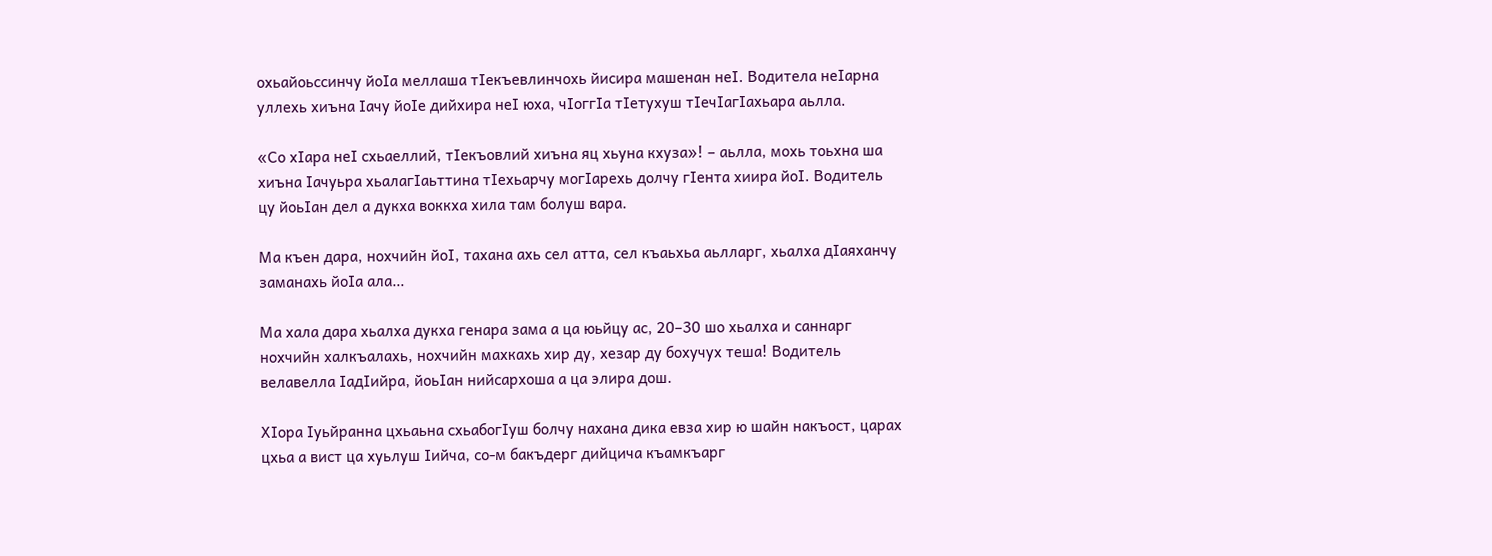охьайоьссинчу йоIа меллаша тIекъевлинчохь йисира машенан неI. Водитела неIарна уллехь хиъна Iачу йоIе дийхира неI юха, чIоггIа тIетухуш тIечIагIахьара аьлла.

«Со хIара неI схьаеллий, тIекъовлий хиъна яц хьуна кхуза»! – аьлла, мохь тоьхна ша хиъна Iачуьра хьалагIаьттина тIехьарчу могIарехь долчу гIента хиира йоI. Водитель цу йоьIан дел а дукха воккха хила там болуш вара.

Ма къен дара, нохчийн йоI, тахана ахь сел атта, сел къаьхьа аьлларг, хьалха дIаяханчу заманахь йоIа ала…

Ма хала дара хьалха дукха генара зама а ца юьйцу ас, 20–30 шо хьалха и саннарг нохчийн халкъалахь, нохчийн махкахь хир ду, хезар ду бохучух теша! Водитель велавелла IадIийра, йоьIан нийсархоша а ца элира дош.

ХIора Iуьйранна цхьаьна cхьабогIуш болчу нахана дика евза хир ю шайн накъост, царах цхьа а вист ца хуьлуш Iийча, со-м бакъдерг дийцича къамкъарг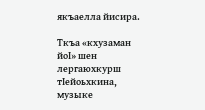якъаелла йисира.

Ткъа «кхузаман йоI» шен лергаюхкурш тIейоьхкина, музыке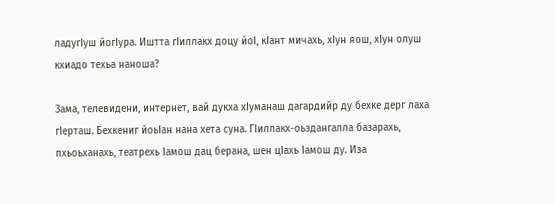ладугIуш йогIура. Иштта гIиллакх доцу йоI, кIант мичахь, хIун яош, хIун олуш кхиадо техьа наноша?

Зама, телевидени, интернет, вай дукха хIуманаш дагардийр ду бехке дерг лаха гIерташ. Бехкениг йоьIан нана хета суна. ГIиллакх-оьздангалла базарахь, пхьоьханахь, театрехь Iамош дац берана, шен цIахь Iамош ду. Иза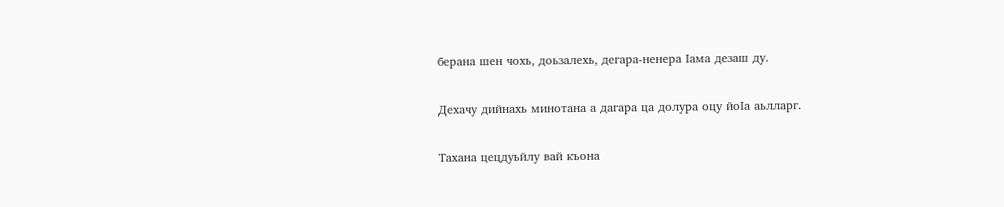берана шен чохь, доьзалехь, дегара-ненера Iама дезаш ду.

Дехачу дийнахь минотана а дагара ца долура оцу йоIа аьлларг.

Тахана цецдуьйлу вай къона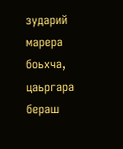зударий марера боьхча, цаьргара бераш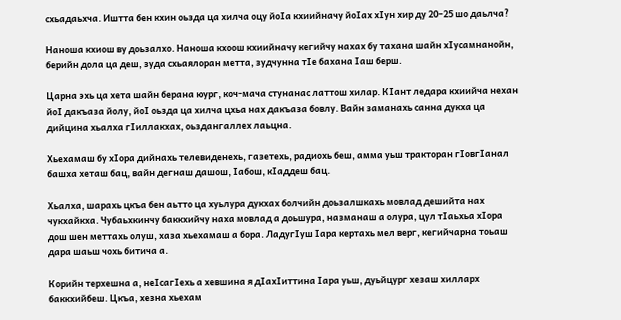схьадаьхча. Иштта бен кхин оьзда ца хилча оцу йоIа кхиийначу йоIах хIун хир ду 20–25 шо даьлча?

Наноша кхиош ву доьзалхо. Наноша кхоош кхиийначу кегийчу нахах бу тахана шайн хIусамнанойн, берийн дола ца деш, зуда схьаялоран метта, зудчунна тIе бахана Iаш берш.

Царна эхь ца хета шайн берана юург, коч-мача стунанас латтош хилар. КIант ледара кхиийча нехан йоI дакъаза йолу, йоI оьзда ца хилча цхьа нах дакъаза бовлу. Вайн заманахь санна дукха ца дийцина хьалха гIиллакхах, оьздангаллех лаьцна.

Хьехамаш бу хIора дийнахь телевиденехь, газетехь, радиохь беш, амма уьш тракторан гIовгIанал башха хеташ бац, вайн дегнаш дашош, Iабош, кIаддеш бац.

Хьалха, шарахь цкъа бен аьтто ца хуьлура дукхах болчийн доьзалшкахь мовлад дешийта нах чукхайкха. Чубаьхкинчу баккхийчу наха мовлад а доьшура, назманаш а олура, цул тIаьхьа хIора дош шен меттахь олуш, хаза хьехамаш а бора. ЛадугIуш Iара кертахь мел верг, кегийчарна тоьаш дара шаьш чохь битича а.

Корийн терхешна а, неIсагIехь а хевшина я дIахIиттина Iара уьш, дуьйцург хезаш хилларх баккхийбеш. Цкъа, хезна хьехам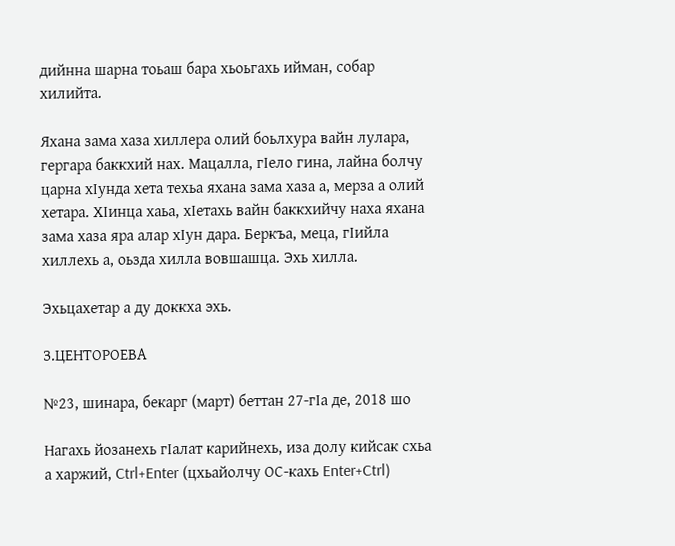дийнна шарна тоьаш бара хьоьгахь ийман, собар хилийта.

Яхана зама хаза хиллера олий боьлхура вайн лулара, гергара баккхий нах. Мацалла, гIело гина, лайна болчу царна хIунда хета техьа яхана зама хаза а, мерза а олий хетара. ХIинца хаьа, хIетахь вайн баккхийчу наха яхана зама хаза яра алар хIун дара. Беркъа, меца, гIийла хиллехь а, оьзда хилла вовшашца. Эхь хилла.

Эхьцахетар а ду доккха эхь.

З.ЦЕНТОРОЕВА

№23, шинара, бекарг (март) беттан 27-гIа де, 2018 шо

Нагахь йозанехь гIалат карийнехь, иза долу кийсак схьа а харжий, Ctrl+Enter (цхьайолчу ОС-кахь Enter+Ctrl)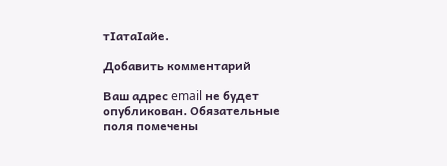тIатаIайе.

Добавить комментарий

Ваш адрес email не будет опубликован. Обязательные поля помечены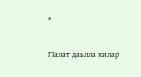*

ГIалат даьлла хилар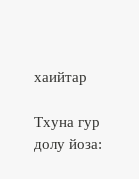хаийтар

Тхуна гур долу йоза: